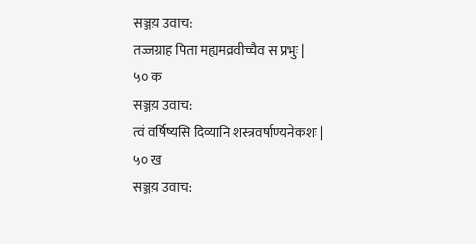सञ्जय़ उवाच:
तज्जग्राह पिता मह्यमव्रवीच्चैव स प्रभुः |
५० क
सञ्जय़ उवाच:
त्वं वर्षिष्यसि दिव्यानि शस्त्रवर्षाण्यनेकशः |
५० ख
सञ्जय़ उवाच: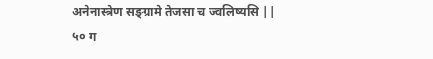अनेनास्त्रेण सङ्ग्रामे तेजसा च ज्वलिष्यसि ||
५० ग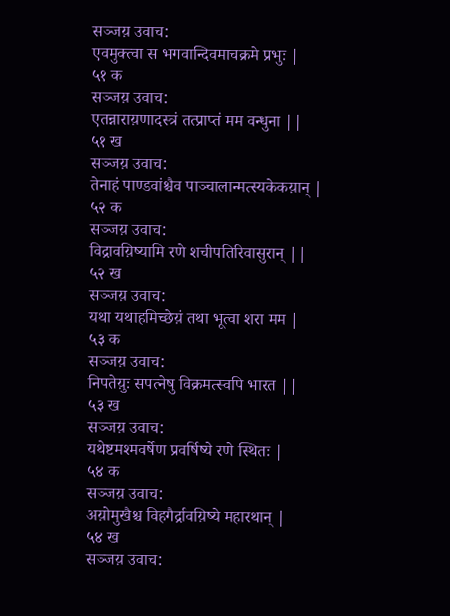सञ्जय़ उवाच:
एवमुक्त्वा स भगवान्दिवमाचक्रमे प्रभुः |
५१ क
सञ्जय़ उवाच:
एतन्नाराय़णादस्त्रं तत्प्राप्तं मम वन्धुना ||
५१ ख
सञ्जय़ उवाच:
तेनाहं पाण्डवांश्चैव पाञ्चालान्मत्स्यकेकय़ान् |
५२ क
सञ्जय़ उवाच:
विद्रावय़िष्यामि रणे शचीपतिरिवासुरान् ||
५२ ख
सञ्जय़ उवाच:
यथा यथाहमिच्छेय़ं तथा भूत्वा शरा मम |
५३ क
सञ्जय़ उवाच:
निपतेय़ुः सपत्नेषु विक्रमत्स्वपि भारत ||
५३ ख
सञ्जय़ उवाच:
यथेष्टमश्मवर्षेण प्रवर्षिष्ये रणे स्थितः |
५४ क
सञ्जय़ उवाच:
अय़ोमुखैश्च विहगैर्द्रावय़िष्ये महारथान् |
५४ ख
सञ्जय़ उवाच: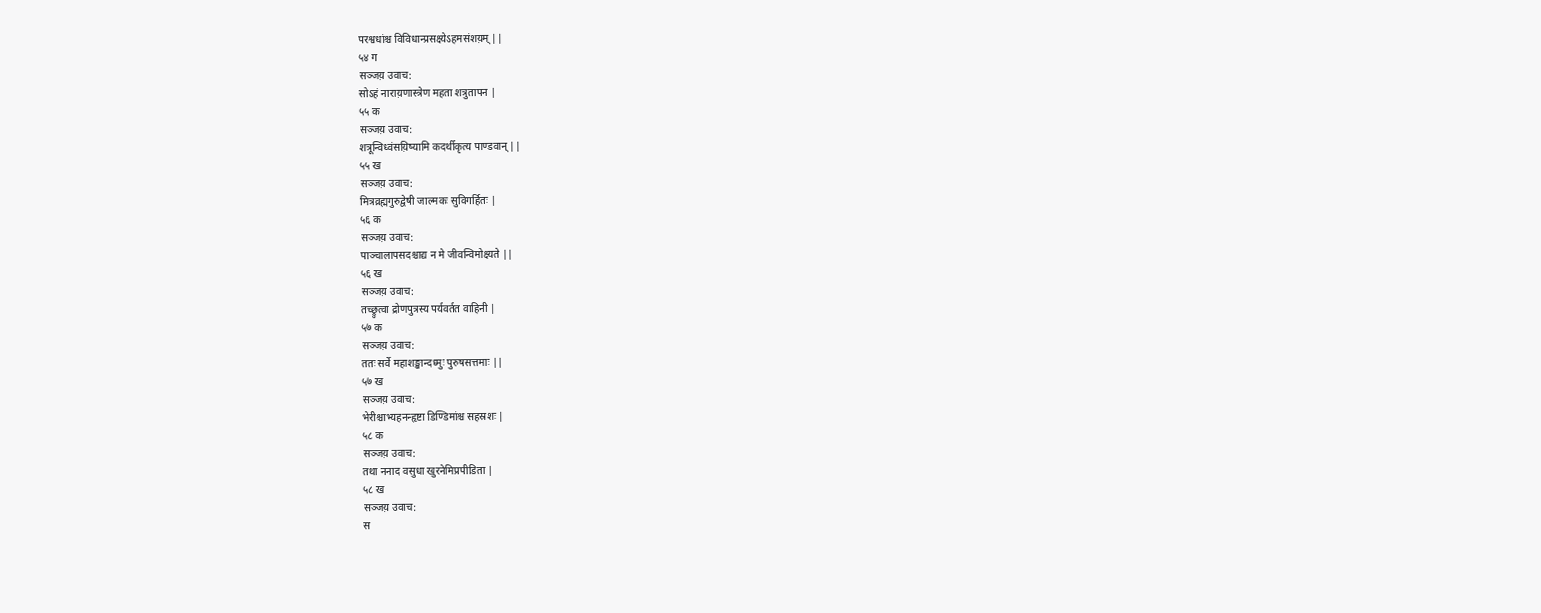परश्वधांश्च विविधान्प्रसक्ष्येऽहमसंशय़म् ||
५४ ग
सञ्जय़ उवाच:
सोऽहं नाराय़णास्त्रेण महता शत्रुतापन |
५५ क
सञ्जय़ उवाच:
शत्रून्विध्वंसय़िष्यामि कदर्थीकृत्य पाण्डवान् ||
५५ ख
सञ्जय़ उवाच:
मित्रव्रह्मगुरुद्वेषी जाल्मकः सुविगर्हितः |
५६ क
सञ्जय़ उवाच:
पाञ्चालापसदश्चाद्य न मे जीवन्विमोक्ष्यते ||
५६ ख
सञ्जय़ उवाच:
तच्छ्रुत्वा द्रोणपुत्रस्य पर्यवर्तत वाहिनी |
५७ क
सञ्जय़ उवाच:
ततः सर्वे महाशङ्खान्दध्मुः पुरुषसत्तमाः ||
५७ ख
सञ्जय़ उवाच:
भेरीश्चाभ्यहनन्हृष्टा डिण्डिमांश्च सहस्रशः |
५८ क
सञ्जय़ उवाच:
तथा ननाद वसुधा खुरनेमिप्रपीडिता |
५८ ख
सञ्जय़ उवाच:
स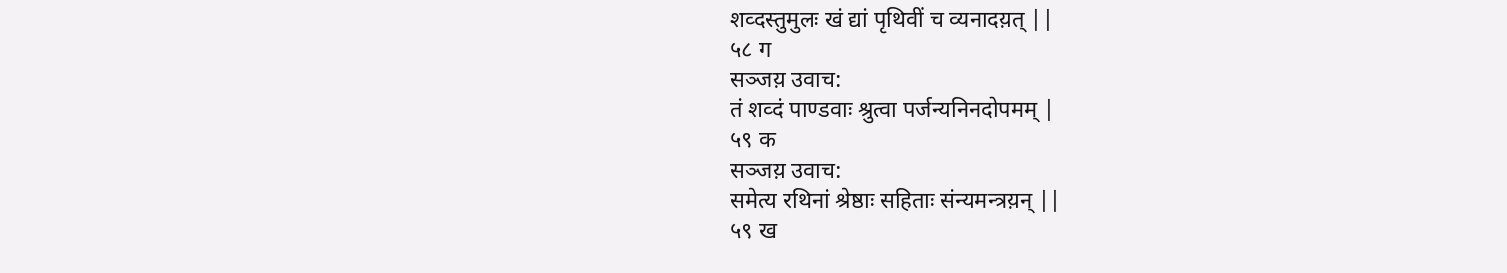शव्दस्तुमुलः खं द्यां पृथिवीं च व्यनादय़त् ||
५८ ग
सञ्जय़ उवाच:
तं शव्दं पाण्डवाः श्रुत्वा पर्जन्यनिनदोपमम् |
५९ क
सञ्जय़ उवाच:
समेत्य रथिनां श्रेष्ठाः सहिताः संन्यमन्त्रय़न् ||
५९ ख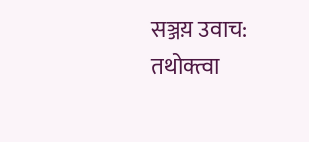सञ्जय़ उवाच:
तथोक्त्वा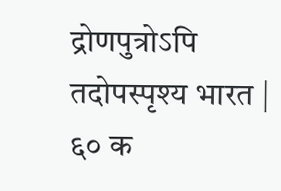द्रोणपुत्रोऽपि तदोपस्पृश्य भारत |
६० क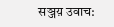सञ्जय़ उवाच: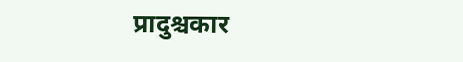प्रादुश्चकार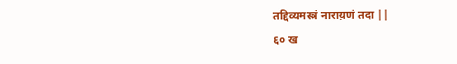तद्दिव्यमस्त्रं नाराय़णं तदा ||
६० ख